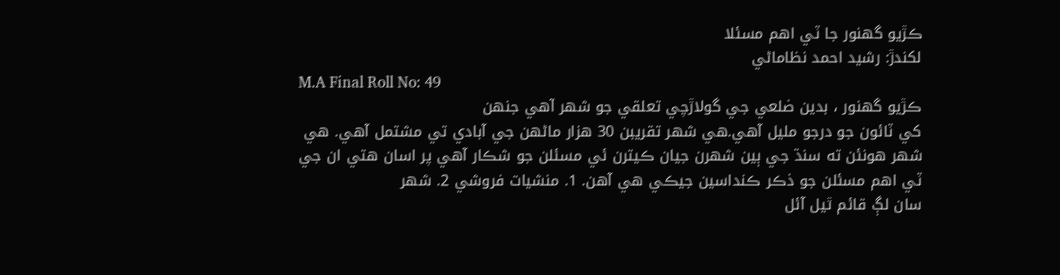ڪڙيو گهنور جا ٽي اهم مسئلا
لکندڙ: رشيد احمد نظاماڻي
M.A Final Roll No: 49
ڪڙيو گھنور ، بدين ضلعي جي گولاڙچي تعلقي جو شهر آهي جنهن
کي ٽائون جو درجو مليل آهي.هي شهر تقريبن 30 هزار ماڻهن جي آبادي تي مشتمل آهي. هي
شهر هونئن ته سنڌ جي ٻين شهرن جيان ڪيترن ئي مسئلن جو شڪار آهي پر اسان هتي ان جي
ٽي اهم مسئلن جو ذڪر ڪنداسين جيڪي هي آهن. 1. منشيات فروشي 2. شهر
سان لڳ قائم ٿيل آئل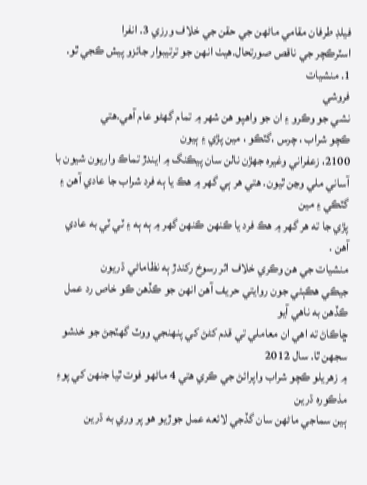فيلڊ طرفان مقامي ماڻهن جي حقن جي خلاف ورزي 3. انفرا
اسٽرڪچر جي ناقص صورتحال.هيٺ انهن جو ترتيبوار جائزو پيش ڪجي ٿو.
1. منشيات
فروشي
نشي جو وڪرو ۽ ان جو واهپو هن شهر ۾ تمام گھڻو عام آهي.هتي
ڪچو شراب ، چرس ،گٽڪو ، مين پڙي ۽ ٻيون
2100، زعفراني وغيره جهڙن نالن سان پيڪنگ ۾ ايندڙ تماڪ واريون شيون با
آساني ملي وڃن ٿيون. هتي هر ٻي گهر ۾ هڪ يا ٻه فرد شراب جا عادي آهن ۽ گٽڪي ۽ مين
پڙي جا ته هر گهر ۾ هڪ فرد يا ڪنهن ڪنهن گهر ۾ ٻه ٻه ۽ ٽي ٽي به عادي آهن .
منشيات جي هن وڪري خلاف اثر رسوخ رکندڙ ٻه نظاماڻي ڌريون
جيڪي هڪٻئي جون روايتي حريف آهن انهن جو ڪڏهن ڪو خاص رد عمل ڪڏهن به ناهي آيو
ڇاڪاڻ ته اهي ان معاملي تي قدم کڻڻ کي پنهنجي ووٽ گھٽجڻ جو خدشو سجهن ٿا. سال 2012
۾ زهريلو ڪچو شراب واپرائڻ جي ڪري هتي 4 ماڻهو فوت ٿيا جنهن کي پوءِ مذڪوره ڌرين
ٻين سماجي ماڻهن سان گڏجي لائعه عمل جوڙيو هو پر وري به ڌرين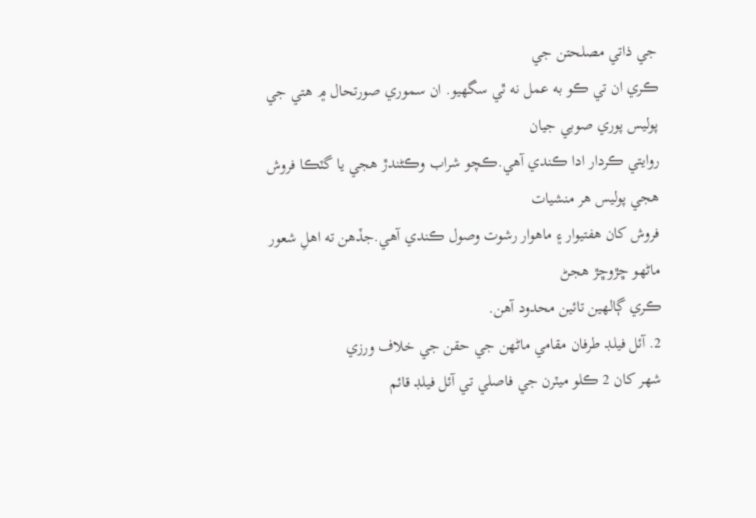جي ذاتي مصلحتن جي
ڪري ان تي ڪو به عمل نه ٿي سگهيو. ان سموري صورتحال ۾ هتي جي پوليس پوري صوبي جيان
روايتي ڪردار ادا ڪندي آهي.ڪچو شراب وڪڻندڙ هجي يا گٽڪا فروش هجي پوليس هر منشيات
فروش کان هفتيوار ۽ ماهوار رشوت وصول ڪندي آهي.جڏهن ته اهلِ شعور ماڻهو ڇڙوڇڙ هجڻ
ڪري ڳالهين تائين محدود آهن.
2. آئل فيلڊ طرفان مقامي ماڻهن جي حقن جي خلاف ورزي
شهر کان 2 ڪلو ميٽرن جي فاصلي تي آئل فيلڊ قائم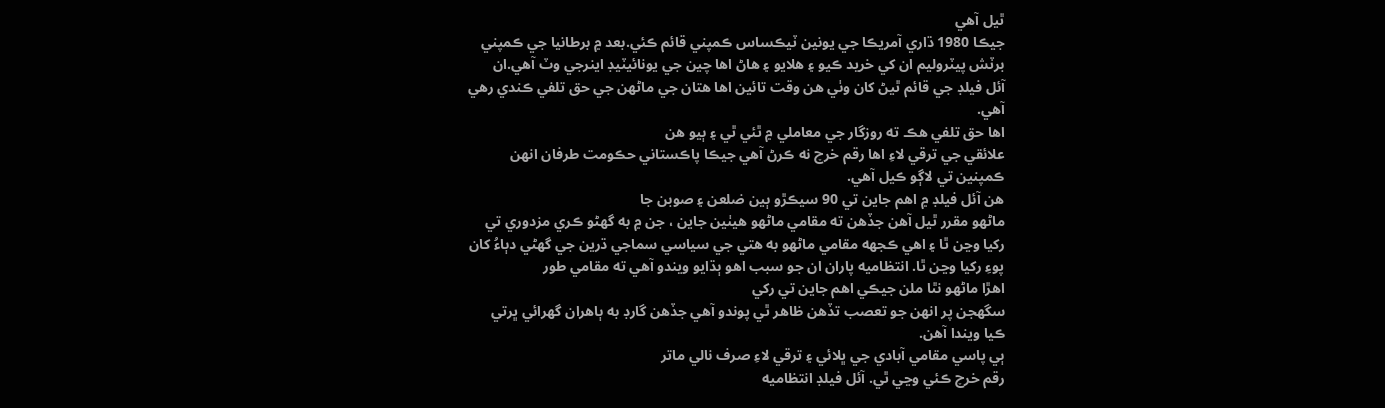ٿيل آهي
جيڪا 1980 ڌاري آمريڪا جي يونين ٽيڪساس ڪمپني قائم ڪئي.بعد ۾ برطانيا جي ڪمپني
برٽش پيٽروليم ان کي خريد ڪيو ۽ هلايو ۽ هاڻ اها چين جي يونائيٽيڊ اينرجي وٽ آهي.ان
آئل فيلڊ جي قائم ٿيڻ کان وٺي هن وقت تائين اها هتان جي ماڻهن جي حق تلفي ڪندي رهي
آهي.
اها حق تلفي هڪ ته روزگار جي معاملي ۾ ٿئي ٿي ۽ ٻيو هن
علائقي جي ترقي لاءِ اها رقم خرچ نه ڪرڻ آهي جيڪا پاڪستاني حڪومت طرفان انهن
ڪمپنين تي لاڳو ڪيل آهي.
هن آئل فيلڊ ۾ اهم جاين تي 90 سيڪڙو ٻين ضلعن ۽ صوبن جا
ماڻهو مقرر ٿيل آهن جڏهن ته مقامي ماڻهو هيٺين جاين ، جن ۾ به گهڻو ڪري مزدوري تي
رکيا وڃن ٿا ۽ اهي ڪجهه مقامي ماڻهو به هتي جي سياسي سماجي ڌرين جي گهڻي دٻاءُ کان
پوءِ رکيا وڃن ٿا. انتظاميه پاران ان جو سبب اهو ٻڌايو ويندو آهي ته مقامي طور
اهڙا ماڻهو نٿا ملن جيڪي اهم جاين تي رکي
سگهجن پر انهن جو تعصب تڏهن ظاهر ٿي پوندو آهي جڏهن گارڊ به ٻاهران گھرائي ڀرتي
ڪيا ويندا آهن.
ٻي پاسي مقامي آبادي جي ڀلائي ۽ ترقي لاءِ صرف نالي ماتر
رقم خرچ ڪئي وڃي ٿي. آئل فيلڊ انتظاميه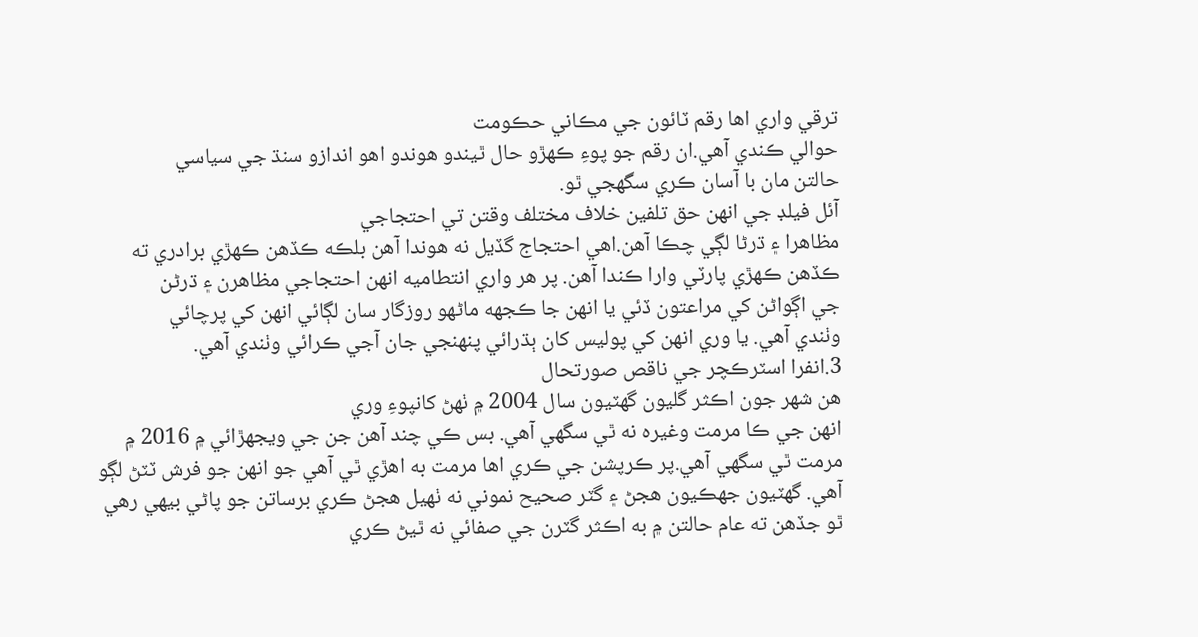ترقي واري اها رقم ٽائون جي مڪاني حڪومت
حوالي ڪندي آهي.ان رقم جو پوءِ ڪهڙو حال ٿيندو هوندو اهو اندازو سنڌ جي سياسي
حالتن مان با آسان ڪري سگھجي ٿو.
آئل فيلڊ جي انهن حق تلفين خلاف مختلف وقتن تي احتجاجي
مظاهرا ۽ ڌرڻا لڳي چڪا آهن.اهي احتجاج گڏيل نه هوندا آهن بلڪه ڪڏهن ڪهڙي برادري ته
ڪڏهن ڪهڙي پارٽي وارا ڪندا آهن. پر هر واري انتطاميه انهن احتجاجي مظاهرن ۽ ڌرڻن
جي اڳواڻن کي مراعتون ڏئي يا انهن جا ڪجهه ماڻهو روزگار سان لڳائي انهن کي پرچائي
وٺندي آهي. يا وري انهن کي پوليس کان ٻڌرائي پنهنجي جان آجي ڪرائي وٺندي آهي.
3.انفرا اسٽرڪچر جي ناقص صورتحال
هن شهر جون اڪثر گليون گهٽيون سال 2004 ۾ ٺهڻ کانپوءِ وري
انهن جي ڪا مرمت وغيره نه ٿي سگھي آهي. بس ڪي چند آهن جن جي ويجهڙائي ۾ 2016 ۾
مرمت ٿي سگھي آهي.پر ڪرپشن جي ڪري اها مرمت به اهڙي ٿي آهي جو انهن جو فرش ٽٽڻ لڳو
آهي. گھٽيون جھڪيون هجڻ ۽ گٽر صحيح نموني نه ٺهيل هجڻ ڪري برساتن جو پاڻي بيهي رهي
ٿو جڏهن ته عام حالتن ۾ به اڪثر گٽرن جي صفائي نه ٿيڻ ڪري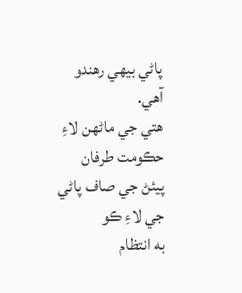پاڻي بيهي رهندو آهي.
هتي جي ماڻهن لاءِ حڪومت طرفان پيئڻ جي صاف پاڻي جي لاءِ ڪو
به انتظام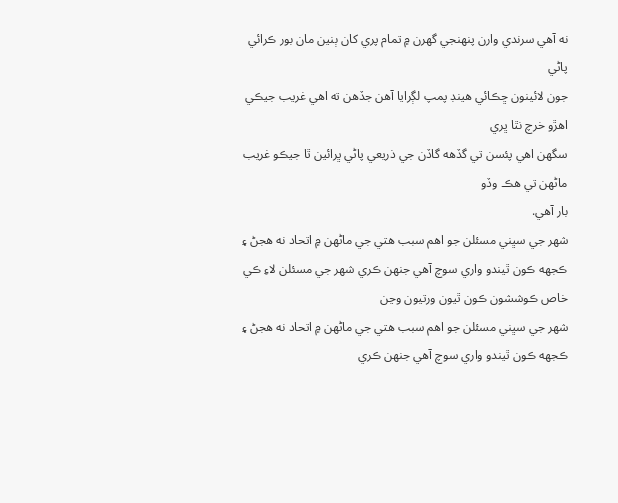نه آهي سرندي وارن پنهنجي گهرن ۾ تمام پري کان ٻنين مان بور ڪرائي پاڻي
جون لائينون ڇڪائي هينڊ پمپ لڳرايا آهن جڏهن ته اهي غريب جيڪي اهڙو خرچ نٿا ڀري
سگهن اهي پئسن تي گڏهه گاڏن جي ذريعي پاڻي ڀرائين ٿا جيڪو غريب ماڻهن تي هڪ وڏو
بار آهي.
شهر جي سڀني مسئلن جو اهم سبب هتي جي ماڻهن ۾ اتحاد نه هجڻ ۽ ڪجهه ڪون ٿيندو واري سوچ آهي جنهن ڪري شهر جي مسئلن لاءِ ڪي خاص ڪوششون ڪون ٿيون ورتيون وڃن
شهر جي سڀني مسئلن جو اهم سبب هتي جي ماڻهن ۾ اتحاد نه هجڻ ۽ ڪجهه ڪون ٿيندو واري سوچ آهي جنهن ڪري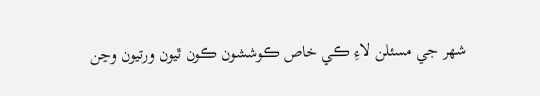شهر جي مسئلن لاءِ ڪي خاص ڪوششون ڪون ٿيون ورتيون وڃن